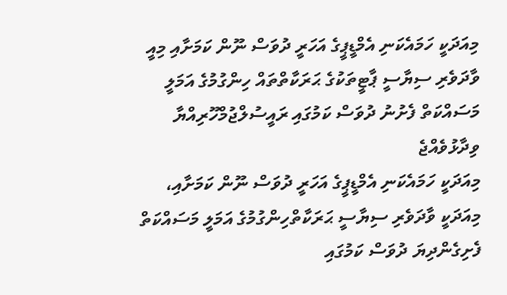މިއަދަކީ ހަމައެކަނި އެމްޑީޕީގެ އަހަރީ ދުވަސް ނޫން ކަމަށާއި މިއީ ވާދަވެރި ސިޔާސީ ޕާޓީތަކުގެ ޙަރަކާތްތައް ހިންގުމުގެ އަމަލީ މަސައްކަތް ފެށުނު ދުވަސް ކަމުގައި ރައީސުލްޖުމްހޫރިއްޔާ ވިދާޅުވެއްޖެ
މިއަދަކީ ހަމައެކަނި އެމްޑީޕީގެ އަހަރީ ދުވަސް ނޫން ކަމަށާއި، މިއަދަކީ ވާދަވެރި ސިޔާސީ ޙަރަކާތްހިންގުމުގެ އަމަލީ މަސައްކަތް ފެށިގެންދިޔަ ދުވަސް ކަމުގައި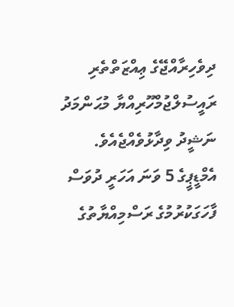ދިވެހިރާއްޖޭގެ ޢިއްޒަތްތެރި ރައީސުލްޖުމްހޫރިއްޔާ މުޙަންމަދު ނަޝީދު ވިދާޅުވެއްޖެއެވެ.
އެމްޑީޕީގެ 5 ވަނަ އަހަރީ ދުވަސް ފާހަގަކުރުމުގެ ރަސްމިއްޔާތުގެ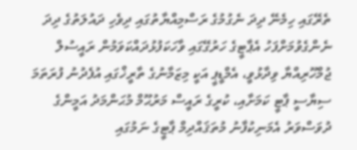ތެރޭގައި ހިމެނޭ ދިދަ ނެގުމުގެ ރަސްމިއްޔާތުގައި ދިވެހި ދައުލަތުގެ ދިދަ ނެންގެވުމަށްފަހު އެޕާޓީގެ ހަރުގޭގައި ވާހަކަފުޅުދައްކަވަމުން ރައީސުލް ޖުމްހޫރިއްޔާ ވިދާޅުވީ، އެމްޑީޕީ އަކީ މިޒަމާނުގެ ތާރީޚްގައި އުފެދުނު ފުރަތަމަ ސިޔާސީ ޕާޓީ ކަމަށާއި، ކުރީގެ ރައީސް މަރުޙޫމް މުޙަންމަދު އަމީންގެ ދުވަސްވަރު އެމަނިކުފާނު މުތަޤައްދިމް ޕާޓީގެ ނަމުގައި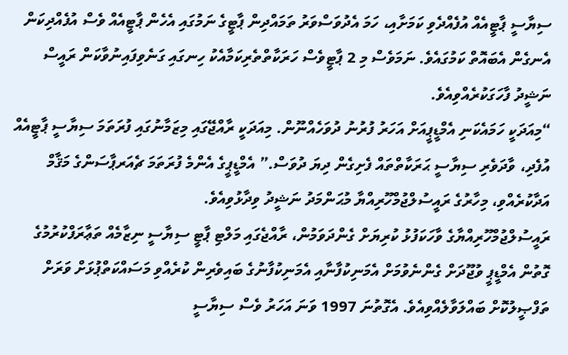ސިޔާސީ ޕާޓީއެއް އުފެއްދެވި ކަމަށާއި، ހަމަ އެދުވަސްވަރު ތަމައްދިން ޕާޓީގެ ނަމުގައި އެހެން ޕާޓީއެއް ވެސް އުފެއްދިކަން އެނގެން އެބައޮތް ކަމުގައެވެ. ނަމަވެސް މި 2 ޕާޓީވެސް ހަރަކާތްތެރިކަމާއެކު ހިނގައި ގަނެވިފައިނުވާކަން ރައީސް ނަޝީދު ފާހަގަކުރެއްވިއެވެ.
“މިއަދަކީ ހަމައެކަނި އެމްޑީޕީއަށް އަހަރު ފުރުނު ދުވަހެއްނޫން. މިއަދަކީ ރާއްޖޭގައި މިޒަމާނުގައި ފުރަތަމަ ސިޔާސީ ޕާޓީއެއް އުފެދި، ވާދަވެރި ސިޔާސީ ޙަރަކާތްތައް ފެށިގެން ދިޔަ ދުވަސް.” އެމްޑީޕީގެ އެންމެ ފުރަތަމަ ޗެއަރޕާސަންގެ މަޤާމް އަދާކުރެއްވި، މިހާރުގެ ރައީސުލްޖުމްހޫރިއްޔާ މުޙަންމަދު ނަޝީދު ވިދާޅުވިއެވެ.
ރައީސުލްޖުމްހޫރިއްޔާގެ ވާހަކަފުޅު ކުރިޔަށް ގެންދަވަމުން، ރާއްޖެގައި މަލްޓި ޕާޓީ ސިޔާސީ ނިޒާމެއް ތަޢާރަފްކުރުމުގެ ގޮތުން އެމްޑީޕީ ވުޖޫދަށް ގެންނެވުމަށް އެމަނިކުފާނާއި އެމަނިކުފާނުގެ ބައިވެރިން ކުރެއްވި މަސައްކަތްޕުޅަށް ވަރަށް ތަފްޞީލުކޮށް ބައްލަވާލެއްވިއެވެ. އެގޮތުނަ 1997 ވަނަ އަހަރު ވެސް ސިޔާސީ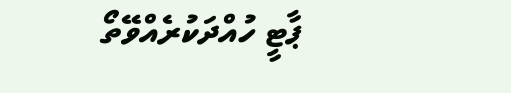ޕާޓީ ހުއްދަކުރެއްވޭތޯ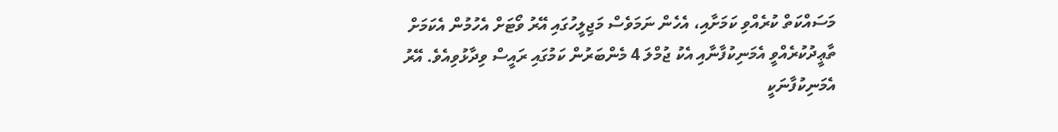މަސައްކަތް ކުރެއްވި ކަމަށާއި، އެހެން ނަމަވެސް މަޖިލީހުގައި އޭރު ވޯޓަށް އެހުމުން އެކަމަށް ތާޢީދުކުރެއްވީ އެމަނިކުފާނާއި އެކު ޖުމްލަ 4 މެންބަރުން ކަމުގައި ރައީސް ވިދާޅުވިއެވެ. އޭރު އެމަނިކުފާނަކީ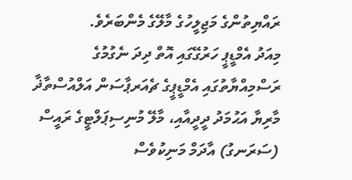ރައްޔިތުންގެ މަޖިލީހުގެ މާލޭގެ މެންބަރެވެ.
މިއަދު އެމްޑީޕީ ހަރުގޭގައި އޮތް ދިދަ ނެގުމުގެ ރަސްމިއްޔާތުގައި އެމްޑީޕީގެ ޗެއަރޕާސަން އަލްއުސްތާޛާ މާރިޔާ އަޙުމަދު ދީދީއާއި، މާލޭ މުނިސިޕަލްޓީގެ ރައީސް (ސަރަނގު) އާދަމް މަނިކުވެސް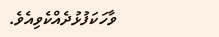ވާހަކަފުޅުދެއްކެވިއެވެ.